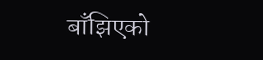बाँझिएको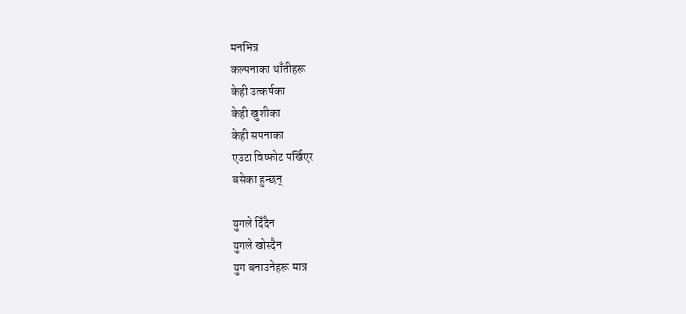मनभित्र
कल्पनाका थाँतीहरू
केही उत्कर्षका
केही खुशीका
केही सपनाका
एउटा विष्फोट पर्खिएर
बसेका हुन्छन्

युगले दिँदैन
युगले खोस्दैन
युग बनाउनेहरू मात्र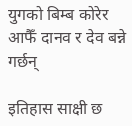युगको बिम्ब कोरेर
आफैँ दानव र देव बन्ने गर्छन्

इतिहास साक्षी छ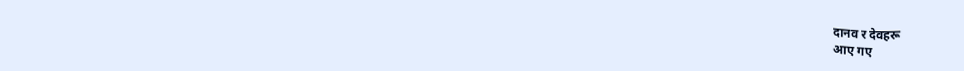दानव र देवहरू
आए गए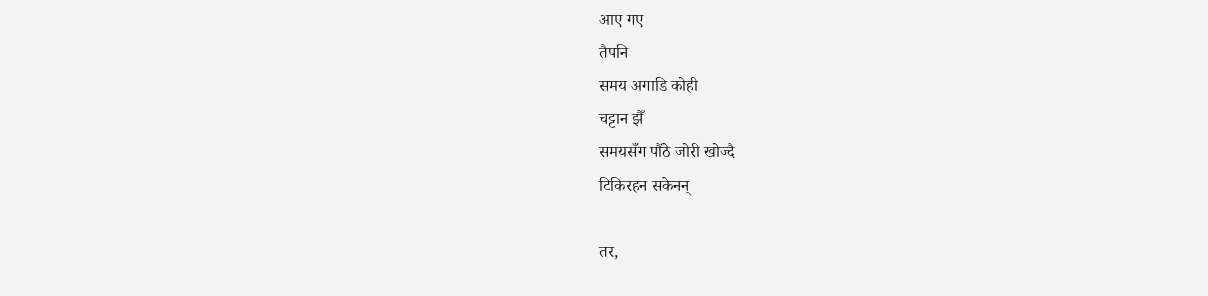आए गए
तैपनि
समय अगाडि कोही
चट्टान झैँ
समयसँग पौंठे जोरी खोज्दै
टिकिरहन सकेनन्

तर,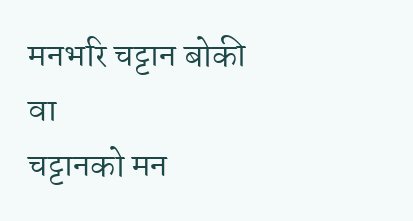मनभरि चट्टान बोकी
वा
चट्टानको मन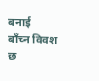बनाई
बाँच्न विवश छ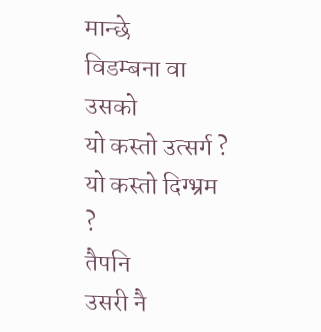मान्छे
विडम्बना वा उसको
यो कस्तो उत्सर्ग ?
यो कस्तो दिग्भ्रम ?
तैपनि
उसरी नै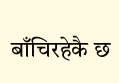बाँचिरहेकै छ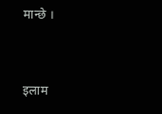मान्छे ।


इलाम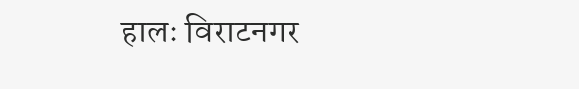हालः विराटनगर